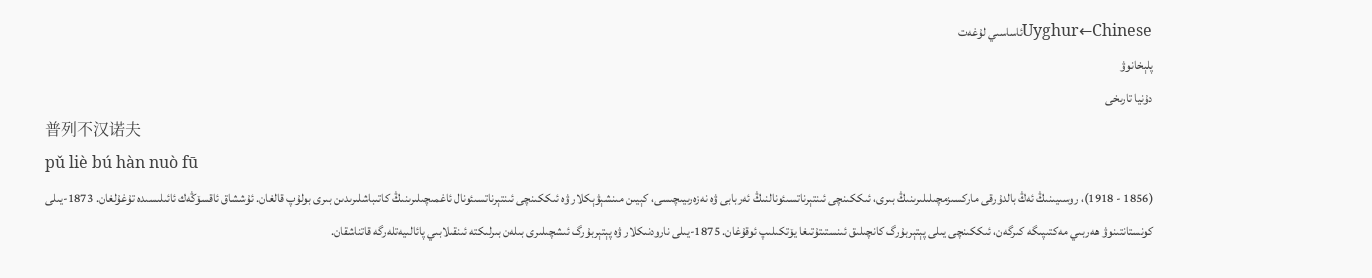Uyghur←Chineseئاساسىي لۇغەت
پلېخانوۋ
دۇنيا تارىخى
普列不汉诺夫
pǔ liè bú hàn nuò fū
(1856 - 1918)، روسىيىنىڭ ئەڭ بالدۇرقى ماركسىزمچىلىلىرىنىڭ بىرى، ئىككىنچى ئىنتېرناتسىئونالنىڭ ئەربابى ۋە نەزەرىيىچىسى، كېيىن مىنشېۋېكلار ۋە ئىككىنچى ئىنتېرناتسىئونال ئاغمىچىلىرىنىڭ كاتىباشلىرىدىن بىرى بولۇپ قالغان. ئۇششاق ئاقسۆڭەك ئائىلىسىدە تۇغۇلغان. 1873-يىلى كونستانتىنوۋ ھەربىي مەكتىپىگە كىرگەن، ئىككىنچى يىلى پېتېربۇرگ كانچىلىق ئىنستىتۇتىغا يۆتكىلىپ ئوقۇغان. 1875-يىلى نارودنىكلار ۋە پېتېربۇرگ ئىشچىلىرى بىلەن بىرلىكتە ئىنقىلابىي پائالىيەتلەرگە قاتناشقان.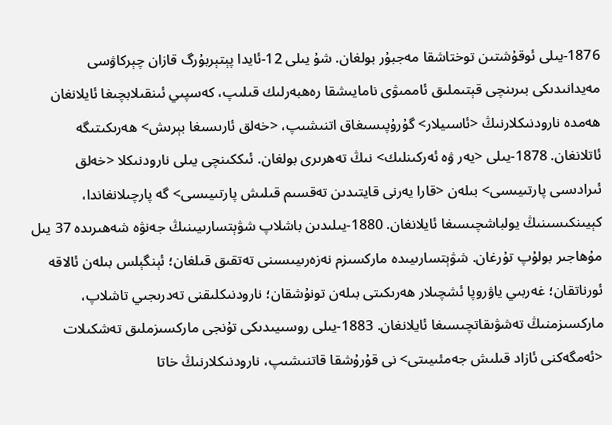1876-يىلى ئوقۇشتىن توختاشقا مەجبۇر بولغان. شۇ يىلى 12-ئايدا پېتېربۇرگ قازان چېركاۋسى مەيدانىدىكى بىرىنچى قېتىملىق ئاممىۋى نامايىشقا رەھبەرلىك قىلىپ، كەسپىي ئىنقىلابچىغا ئايلانغان ھەمدە نارودنىكلارنىڭ <ئاسىيلار> گۇرۇپىسىغاق اتنىشىپ، <خەلق ئارىسىغا بېرىش> ھەرىكىتىگە ئاتلانغان. 1878-يىلى <يەر ۋە ئەركىنلىك> نىڭ تەھرىرى بولغان. ئىككىنچى يىلى نارودنىكلا <خەلق ئىرادىسى پارتىيىسى> بىلەن <قارا يەرنى قايتىدىن تەقسىم قىلىش پارتىيىسى> گە پارچىلانغاندا، كېيىنكىسىنىڭ يولباشچىسىغا ئايلانغان. 1880-يىلىدىن باشلاپ شۋېتسارىيىنىڭ جەنۋە شەھىرىدە 37 يىل مۇھاجىر بولۇپ تۇرغان. شۋېتسارىيىدە ماركسىزم نەزەرىيىسىنى تەتقىق قىلغان؛ ئېنگېلس بىلەن ئالاقە ئورناتقان؛ غەربىي ياۋروپا ئشچىلار ھەرىكىتى بىلەن تونۇشقان؛ نارودنىكلىقنى تەدرىجىي تاشلاپ، ماركسىزمنىڭ تەشۋىقاتچىسىغا ئايلانغان. 1883-يىلى روسىيىدىكى تۇنجى ماركسىزملىق تەشكىلات <ئەمگەكنى ئازاد قىلىش جەمئىيىتى> نى قۇرۇشقا قاتنىشىپ، نارودنىكلارنىڭ خاتا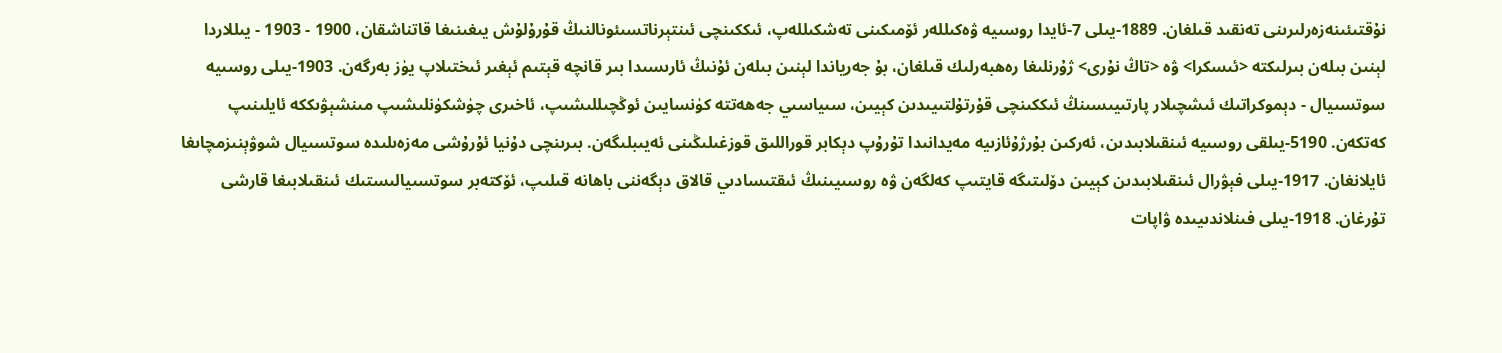نۇقتىئىنەزەرلىرىنى تەنقىد قىلغان. 1889-يىلى 7-ئايدا روسىيە ۋەكىللەر ئۆمىكىنى تەشكىللەپ، ئىككىنچى ئىنتېرناتسىئونالنىڭ قۇرۇلۇش يىغىنىغا قاتناشقان، 1900 - 1903 - يىللاردا لېنىن بىلەن بىرلىكتە <ئىسكرا> ۋە <تاڭ نۇرى> ژۇرنلىغا رەھبەرلىك قىلغان، بۇ جەرياندا لېنىن بىلەن ئۇنىڭ ئارىسىدا بىر قانچە قېتىم ئېغىر ئىختىلاپ يۈز بەرگەن. 1903-يىلى روسىيە سوتسىيال - دېموكراتىك ئىشچىلار پارتىيىسىنڭ ئىككىنچى قۇرتۇلتىيىدىن كېيىن، سىياسىي جەھەتتە كۈنسايىن ئوڭچىللىشىپ، ئاخىرى چۈشكۈنلىشىپ مىنشېۋىككە ئايلىنىپ كەتكەن. 5190-يىلقى روسىيە ئىنقىلابىدىن، ئەركىن بۇرژۇئازىيە مەيدانىدا تۇرۇپ دېكابر قوراللىق قوزغىلىڭىنى ئەيىبلىگەن. بىرىنچى دۇنيا ئۇرۇشى مەزەىلىدە سوتسىيال شوۋېنىزمچاىغا ئايلانغان. 1917-يىلى فېۋرال ئىنقىلابىدىن كېيىن دۆلىتىگە قايتىپ كەلگەن ۋە روسىيىنىڭ ئىقتىسادىي قالاق دېگەننى باھانە قىلىپ، ئۆكتەبر سوتسىيالىستىك ئىنقىلابىغا قارشى تۇرغان. 1918-يىلى فىنلاندىيىدە ۋاپات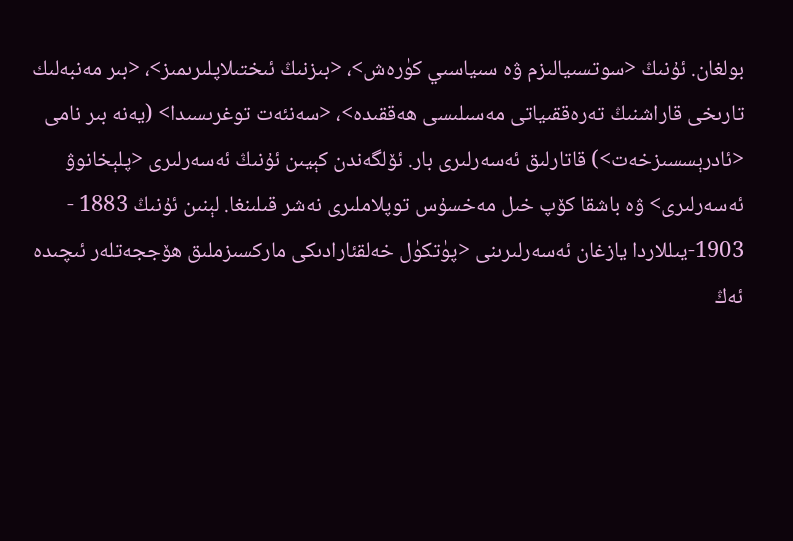بولغان. ئۇنىڭ <سوتسىيالىزم ۋە سىياسىي كۈرەش>، <بىزنىڭ ئىختىلاپلىرىمىز>، <بىر مەنبەلىك تارىخى قاراشنىڭ تەرەققىياتى مەسىلىسى ھەققىدە>، <سەنئەت توغرىسىدا> (يەنە بىر نامى <ئادرېسسىزخەت>) قاتارلىق ئەسەرلىرى بار. ئۆلگەندن كېيىن ئۇنىڭ ئەسەرلىرى <پلېخانوۋ ئەسەرلىرى> ۋە باشقا كۆپ خىل مەخسۇس توپلاملىرى نەشر قىلىنغا. لېنىن ئۇنىڭ 1883 - 1903-يىللاردا يازغان ئەسەرلىرىنى <پۈتكۈل خەلقئارادىكى ماركسىزملىق ھۆججەتلەر ئىچىدە ئەڭ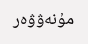مۇنەۋۋەر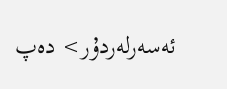ئەسەرلەردۇر> دەپ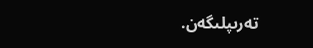تەرىپلىگەن.